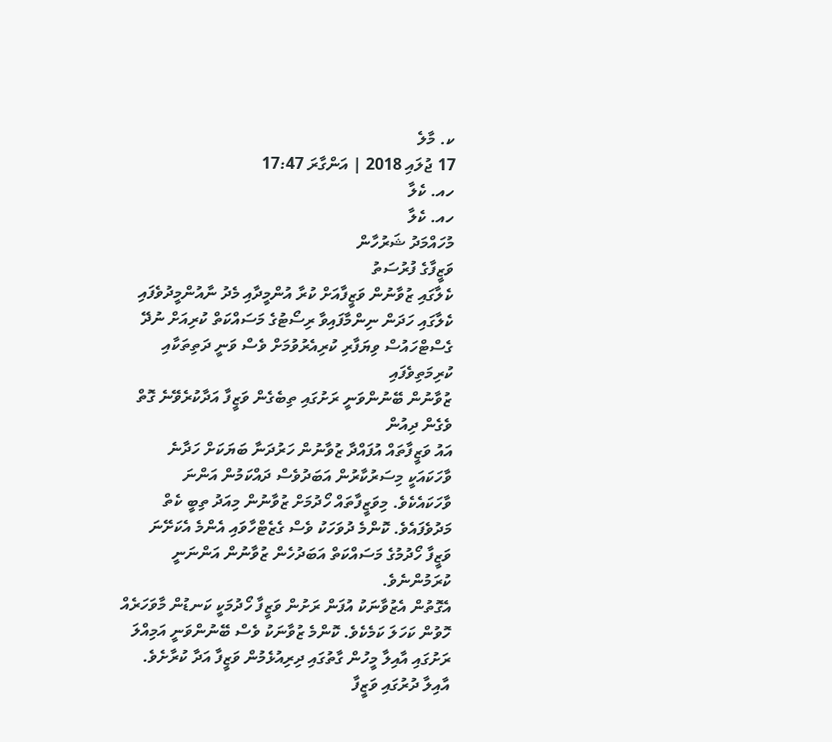ކ. މާލެ
17 ޖުލައި 2018 | އަންގާރަ 17:47
ހއ. ކެލާ
ހއ. ކެލާ
މުހައްމަދު ޝަރުހާން
ވަޒީފާގެ ފުރުސަތު
ކެލާގައި ޒުވާނުން ވަޒީފާއަށް ކުރާ އުންމީދާއި މެދު ނާއުންމީދުވެފައި
ކެލާގައި ހަދަން ނިންމާފައިވާ ރިސޯޓުގެ މަސައްކަތް ކުރިއަށް ނުދޭ
ގެސްޓްހައުސް ވިޔަފާރި ކުރިއެރުވުމަށް ވެސް ވަނީ ދަތިތަކާއި ކުރިމަތިވެފައި
ޒުވާނުން ބޭނުންވަނީ ރަށުގައި ތިބެގެން ވަޒީފާ އަދާކުރެވޭނެ ގޮތް ވެގެން ދިއުން
އައު ވަޒީފާތައް އުފައްދާ ޒުވާނުން ހަރުދަނާ ބަޔަކަށް ހަދާނެ ވާހަކައަކީ މިސަރުކާރުން އަބަދުވެސް ދައްކަމުން އަންނަ ވާހަކައެކެވެ. މިވަޒީފާތައް ހޯދުމަށް ޒުވާނުން މިއަދު ތިބީ ކެތް މަދުވެފައެވެ. ކޮންމެ ދުވަހަކު ވެސް ގެޒެޓްހާވައި އެންމެ އެކަށޭނަ ވަޒީފާ ހޯދުމުގެ މަސައްކަތް އަބަދުހެން ޒުވާނުން އަންނަނީ ކުރަމުންނެވެ.
އެގޮތުން އެޒުވާނަކު އުފަން ރަށުން ވަޒީފާ ހޯދުމަކީ ކަނޑުން މާވަހަރެއް ހޮވުން ކަހަލަ ކަމެކެވެ. ކޮންމެ ޒުވާނަކު ވެސް ބޭނުންވަނީ އަމިއްލަ ރަށުގައި އާއިލާ މީހުން ގާތުގައި ދިރިއުޅެމުން ވަޒީފާ އަދާ ކުރާށެވެ. އާއިލާ ދުރުގައި ވަޒީފާ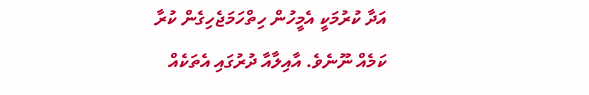އަދާ ކުރުމަކީ އެމީހުން ހިތްހަމަޖެހިގެން ކުރާ ކަމެއް ނޫނެވެ. އާއިލާއާ ދުރުގައި އެތަކެއް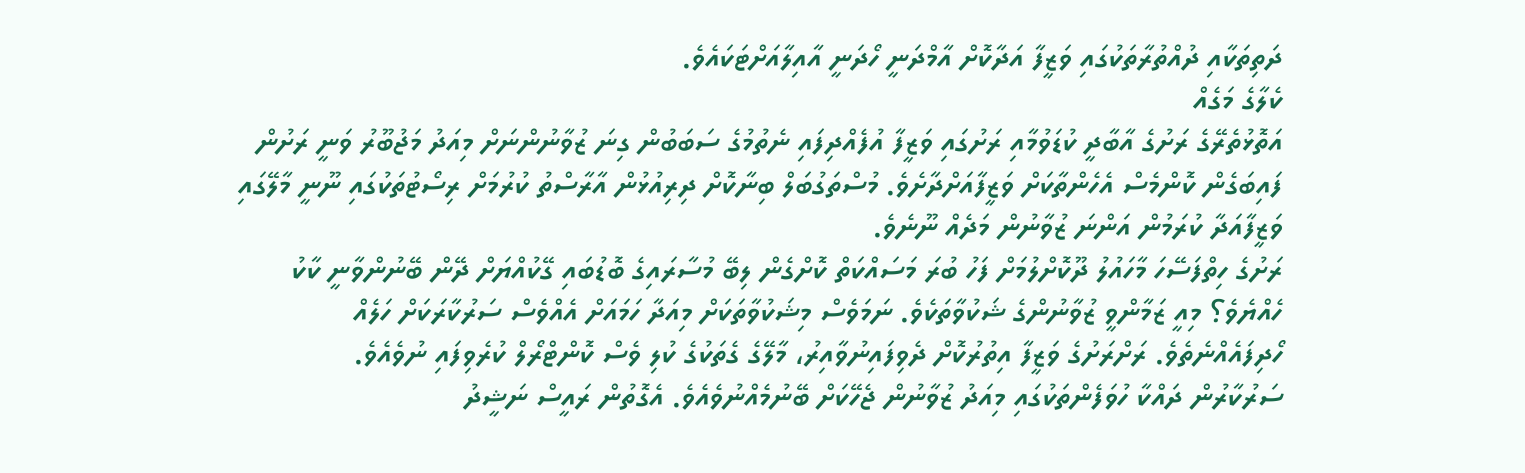ދަތިތަކާއި ދުއްތުރާތަކުގައި ވަޒީފާ އަދާކޮށް އާމްދަނީ ހޯދަނީ އާއިލާއަށްޓަކައެވެ.
ކެލާގެ މަގެއް
އަތޮޅުތެރޭގެ ރަށުގެ އާބާދީ ކުޑަވުމާއި ރަށުގައި ވަޒީފާ އުފެއްދިފައި ނެތުމުގެ ސަބަބުން ގިނަ ޒުވާނުންނަށް މިއަދު މަޖުބޫރު ވަނީ ރަށުން ފައިބަގެން ކޮންމެސް އެހެންތާކަށް ވަޒީފާއަށްދާށެވެ. މުސްތަގުބަލް ބިނާކޮށް ދިރިއުޅުން އާރާސްތު ކުރުމަށް ރިސޯޓުތަކުގައި ނޫނީ މާލޭގައި ވަޒީފާއަދާ ކުރަމުން އަންނަ ޒުވާނުން މަދެއް ނޫނެވެ.
ރަށުގެ ހިތްފަސޭހަ މާހައުލު ދޫކޮށްލުމަށް ފަހު ބުރަ މަސައްކަތް ކޮށްގެން ލިބޭ މުސާރައިގެ ބޮޑުބައި ގޭކުއްޔަށް ދޭން ބޭނުންވާނީ ކާކު ހެއްޔެވެ؟ މިއީ ޒަމާންވީ ޒުވާނުންގެ ޝަކުވާތަކެވެ. ނަމަވެސް މިޝަކުވާތަކަށް މިއަދާ ހަމައަށް އެއްވެސް ސަރުކާރަކަށް ހަލެއް ހޯދިފައެއްނެތެވެ. ރަށްރަށުގެ ވަޒީފާ އިތުރުކޮށް ދެވިފައިނުވާއިރު، މާލޭގެ ގެތަކުގެ ކުލި ވެސް ކޮންޓްރޯލް ކުރެވިފައި ނުވެއެވެ.
ސަރުކާރުން ދައްކާ ހުވަފެންތަކުގައި މިއަދު ޒުވާނުން ޖެހޭކަށް ބޭނުމެއްނުވެއެވެ. އެގޮތުން ރައީސް ނަޝީދު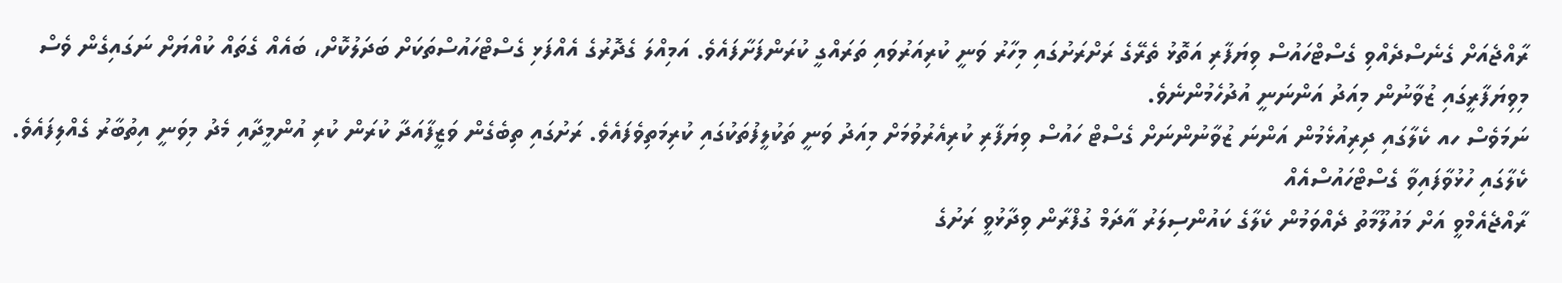ރާއްޖެއަށް ގެނެސްދެއްވި ގެސްޓްހައުސް ވިޔަފާރި އަތޮޅު ތެރޭގެ ރަށްރަށުގައި މިހާރު ވަނީ ކުރިއަރުވައި ތަރައްގީ ކުރަންފަށާފައެވެ. އަމިއްލަ ގެދޮރުގެ އެއްފަޅި ގެސްޓްހައުސްތަކަށް ބަދަލުކޮށް، ބައެއް ގެތައް ކުއްޔަށް ނަގައިގެން ވެސް މިވިޔަފާރީގައި ޒުވާނުން މިއަދު އަންނަނީ އުދުހެމުންނެވެ.
ނަމަވެސް ހއ ކެލާގައި ދިރިއުޅެމުން އަންނަ ޒުވާނުންނަށް ގެސްޓް ހައުސް ވިޔަފާރި ކުރިއެރުވުމަށް މިއަދު ވަނީ ތަކުލީފުތަކުގައި ކުރިމަތިވެފައެވެ. ރަށުގައި ތިބެގެން ވަޒީފާއަދާ ކުރަން ކުރި އުންމީދާއި މެދު މިވަނީ އިތުބާރު ގެއްލިފައެވެ.
ކެލާގައި ހުޅުވާފައިވާ ގެސްޓްހައުސްއެއް
ރާއްޖެއެމްވީ އަށް މައުލޫމާތު ދެއްވަމުން ކެލާގެ ކައުންސިލަރު އާދަމް ގުފްރާން ވިދާޅުވީ ރަށުގެ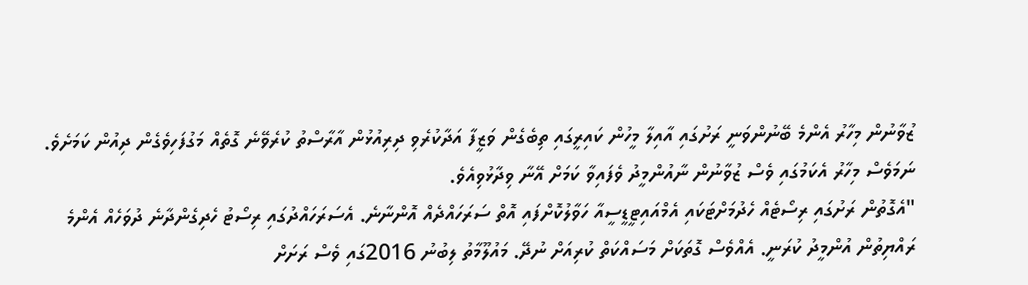ޒުވާނުން މިހާރު އެންމެ ބޭނުންވަނީ ރަށުގައި އާއިލާ މީހުން ކައިރީގައި ތިބެގެން ވަޒީފާ އަދާކުރެވި ދިރިއުޅުން އާރާސްތު ކުރެވޭނެ ގޮތެއް މަގުފަހިވެގެން ދިއުން ކަމަށެވެ. ނަމަވެސް މިހާރު އެކަމުގައި ވެސް ޒުވާނުން ނާއުންމީދު ވެފައިވާ ކަމަށް އޭނާ ވިދާޅުވިއެވެ.
"އެގޮތުން ރަށުގައި ރިސޯޓެއް ހެދުމަށްޓަކައި އެމްއައިޓީޑީސީއާ ހަވާލުކޮށްފައި އޮތް ސަރަހައްދެއް އޮންނާނެ. އެސަރަހައްދުގައި ރިސޯޓު ހެދިގެންދާނެ ދުވަހެއް އެންމެ ރައްޔިތުން އުންމީދު ކުރަނީ. އެއްވެސް ގޮތަކަށް މަސައްކަތް ކުރިއަށް ނުދޭ. މައުލޫމާތު ލިބުނު 2016ގައި ވެސް ރަށަށް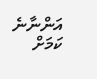އަންނާނެ ކަމަށް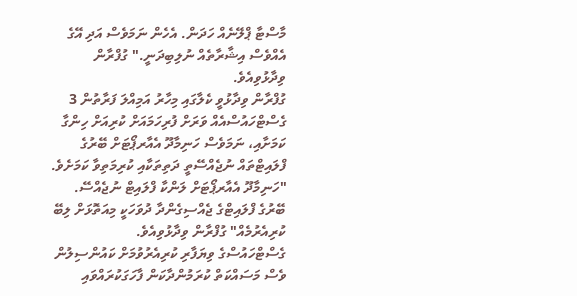މާސްޓާ ޕްލޭނެއް ހަދަން. އެހެން ނަމަވެސް އަދި އޭގެ އެއްވެސް އިޝާރާތެއް ނުލިބިދަނީ." ގުފްރާން ވިދާޅުވިއެވެ.
ގުފްރާން ވިދާޅުވީ ކެލާގައި މިހާރު އަމިއްލަ ފަރާތުން 3 ގެސްޓްހައުސްއެއް ވަރަށް ފުރިހަމައަށް ކުރިއަށް ހިންގާ ކަމަށާއި، ނަމަވެސް ހަނިމާދޫ އެއާރޕޯޓަށް ބޭރުގެ ފްލައިޓްތައް ނުޖެއްސޭތީ ދަތިތަކާއި ކުރިމަތިވާ ކަމަށެވެ.
"ހަނިމާދޫ އެއާރޕޯޓަށް ލަންކާ ފްލައިޓް ނުޖެއްސޭ. ބޭރުގެ ފްލައިޓްގެ ޖެއްސިގެންދާ ދުވަހަކީ މިއަތޮޅަށް ލިބޭ ކުރިއެރުމެއް" ގުފްރާން ވިދާޅުވިއެވެ.
ގެސްޓްހައުސްގެ ވިޔަފާރި ކުރިއެރުވުމަށް ކައުންސިލުން ވެސް މަސައްކަތް ކުރަމުންދާކަން ފާހަގަކުރައްވައި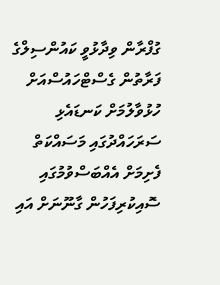ގުފްރާން ވިދާޅުވީ ކައުންސިލްގެ ފަރާތުން ގެސްޓްހައުސްއަށް ހުޅުވާލުމަށް ކަނޑައެޅި ސަރަހައްދުގައި މަސައްކަތް ފެށިމަށް އެއްބަސްވުމުގައި ސޮއިކުރިފަހުން ގާނޫނަށް އައި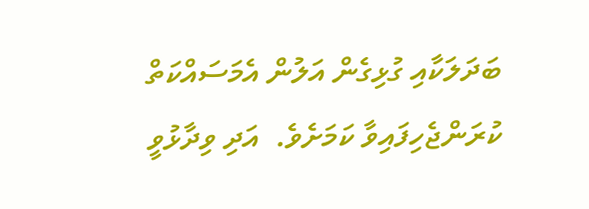ބަދަލަކާއި ގުޅިގެން އަލުން އެމަސައްކަތް ކުރަންޖެހިފައިވާ ކަމަށެވެ.  އަދި ވިދާޅުވީ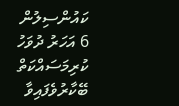ކައުންސިލުން 6 އަހަރު ދުވަހު ކުރިމަސައްކަތް ބޭކާރުވެފައިވާ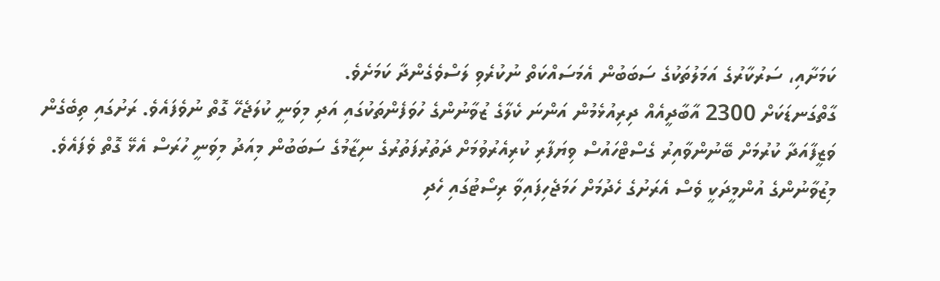ކަމަށާއި، ސަރުކާރުގެ އަމަލުތަކުގެ ސަބަބުން އެމަސައްކަތް ނުކުރެވި ލަސްވެގެންދާ ކަމަށެވެ.
ގާތްގަނޑަކަށް 2300 އާބާދީއެއް ދިރިއުޅެމުން އަންނަ ކެލާގެ ޒުވާނުންގެ ހުވަފެންތަކުގައި އަދި މިވަނީ ކުލަޖެހޭ ގޮތް ނުވެފައެވެ. ރަށުގައި ތިބެގެން ވަޒީފާއަދާ ކުރުމަށް ބޭނުންވާއިރު ގެސްޓްހައުސް ވިޔަފާރި ކުރިއެރުވުމަށް ދަތުރުފަތުރުގެ ނިޒާމުގެ ސަބަބުން މިއަދު މިވަނީ ހުރަސް އެޅޭ ގޮތް ވެފައެވެ. މިޒުވާނުންގެ އުންމީދަކީ ވެސް އެރަށުގެ ހެދުމަށް ހަމަޖެހިފައިވާ ރިސޯޓުގައި ހެދި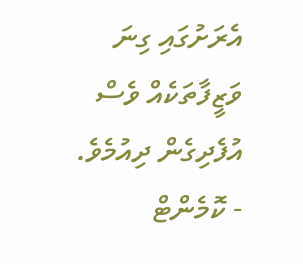އެރަށުގައި ގިނަ ވަޒީފާތަކެއް ވެސް އުފެދިގެން ދިއުމެވެ.
- ކޮމެންޓް